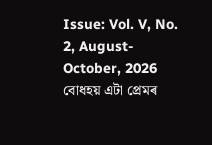Issue: Vol. V, No. 2, August-October, 2026
বোধহয় এটা প্ৰেমৰ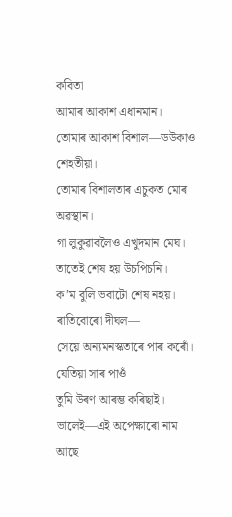কবিতা
আমাৰ আকাশ এধানমান।
তোমাৰ আকাশ বিশাল—ডউকাও শেহতীয়া।
তোমাৰ বিশালতাৰ এচুকত মোৰ অৱস্থান।
গা লুকুৱাবলৈও এখুদমান মেঘ।
তাতেই শেষ হয় উচপিচনি।
ক’ম বুলি ভবাটো শেষ নহয়।
ৰাতিবোৰো দীঘল—
সেয়ে অন্যমনস্কতাৰে পাৰ কৰোঁ।
যেতিয়া সাৰ পাওঁ
তুমি উৰণ আৰম্ভ কৰিছাই।
ভালেই—এই অপেক্ষাৰো নাম আছে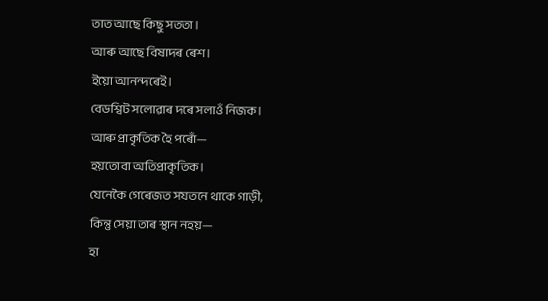তাত আছে কিছু সততা।
আৰু আছে বিষাদৰ ৰেশ।
ইয়ো আনন্দৰেই।
বেডশ্বিট সলোৱাৰ দৰে সলাওঁ নিজক।
আৰু প্ৰাকৃতিক হৈ পৰোঁ—
হয়তোবা অতিপ্ৰাকৃতিক।
যেনেকৈ গেৰেজত সযতনে থাকে গাড়ী,
কিন্তু সেয়া তাৰ স্থান নহয়—
হা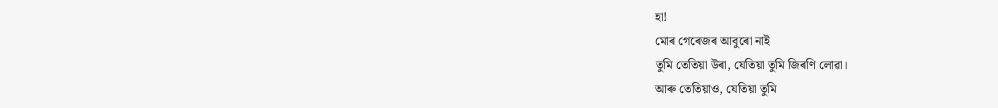হা!
মোৰ গেৰেজৰ আবুৰো নাই
তুমি তেতিয়া উৰা, যেতিয়া তুমি জিৰণি লোৱা।
আৰু তেতিয়াও, যেতিয়া তুমি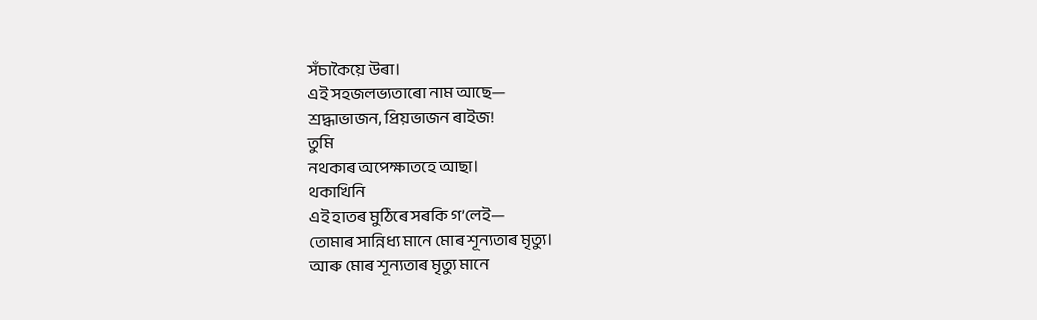সঁচাকৈয়ে উৰা।
এই সহজলভ্যতাৰো নাম আছে—
শ্ৰদ্ধাভাজন, প্ৰিয়ভাজন ৰাইজ!
তুমি
নথকাৰ অপেক্ষাতহে আছা।
থকাখিনি
এই হাতৰ মুঠিৰে সৰকি গ’লেই—
তোমাৰ সান্নিধ্য মানে মোৰ শূন্যতাৰ মৃত্যু।
আৰু মোৰ শূন্যতাৰ মৃত্যু মানে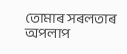তোমাৰ সৰলতাৰ অপলাপ